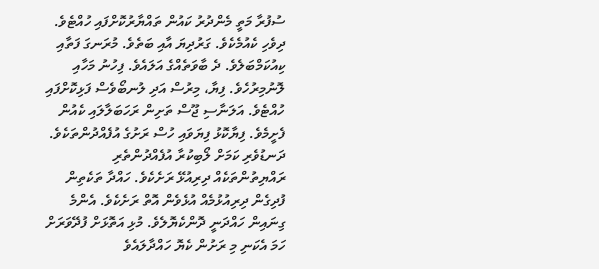ސުފުރާ މަތީ މެންދުރު ކައުން ތައްޔާރުކޮށްފައި ހުއްޓެވެ. ދިވެހި ކެއުމެކެވެ. ގަރުދިޔަ އާއި ބަތެވެ. މުރަނގަ ފަތާއި ކިއުކަމްބަލެވެ. ދެ ބާވަތެއްގެ އަލައެވެ. ފިހުނު މަހާއި ލޮނުމިރުހެވެ. ފިޔާ، މިރުސް އަދި ލުނބޯވެސް ފަޅިކޮށްފައި ހުއްޓެވެ. އަލަނާސި ޖޫސް ތަށިން ރަހަބަލާލައި ކެއުން ފެށީމެވެ. ފިޔާކޮޅު ފިޔަވައި ހުސް ރަށުގެ އުފެއްދުންތަކެވެ. ދަނޑުވެރި ކަމަށް ލޯބިކުރާ އުފެއްދުންތެރި ރައްޔިތުންތަކެއް ދިރިއުޅޭ ރަށެކެވެ. ހައްދާ ތަކެތިން ފުދިގެން ދިރިއުޅުމެއް އުޅެވެން އޮތް ރަށެކެވެ. އެންމެ ގިނައިން ހައްދަނީ ދޮންކެޔޮލެވެ. މުޅި އަތޮޅަށް ފުދޭވަރަށް ހަމަ އެކަނި މި ރަށުން ކެޔޮ ހައްދާލައެވެ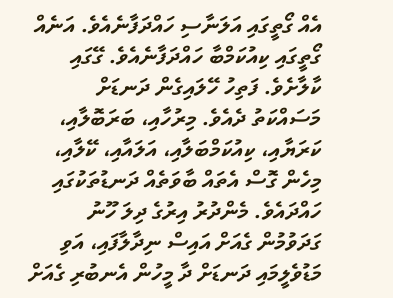އެއް ގޯތީގައި އަލަނާސި ހައްދަފާނެއެވެ. އަނެއް ގޯތީގައި ކިއުކަމްބާ ހައްދަފާނެއެވެ. ގޭގައި ކާލާށެވެ. ފަތިހު ހޭލައިގެން ދަނޑަށް މަސައްކަތު ދެއެވެ. މިރުހާއި، ބަރަބޮލާއި، ކަރަޔާއި، ކިއުކަމްބަލާއި، އަލައާއި، ކޭލާއި، މިހެން ގޮސް އެތައް ބާވަތެއް ދަނޑުތަކުގައި ހައްދައެވެ. މެންދުރު އިރުގެ ދިލަ ހޫނު ގަދަވުމުން ގެއަށް އައިސް ނިދާލާފައި، އަވި މަޑުވެލީމައި ދަނޑަށް ދާ މީހުން އެނބުރި ގެއަށް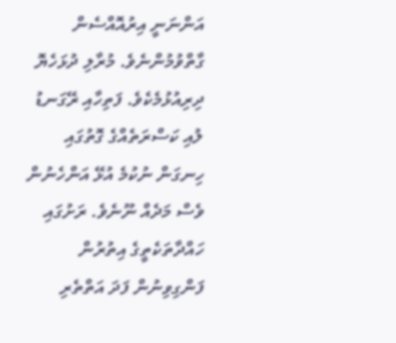އަންނަނީ އިރުއޮއްސެން ގާތްވުމުންނެވެ. މުރާލި ދުޅަހެޔޮ ދިރިއުޅުމެކެވެ. ފަތިހާއި ރޭގަނޑު ލުއި ކަސްރަތެއްގެ ގޮތުގައި ހިނގަން ނުކުމެ އުޅޭ އަންހެނުން ވެސް މަދެއް ނޫނެވެ. ރަށުގައި ހައްދާތަކެތީގެ އިތުރުން ފަންގިވިނުން ފަދަ އަތްތެރި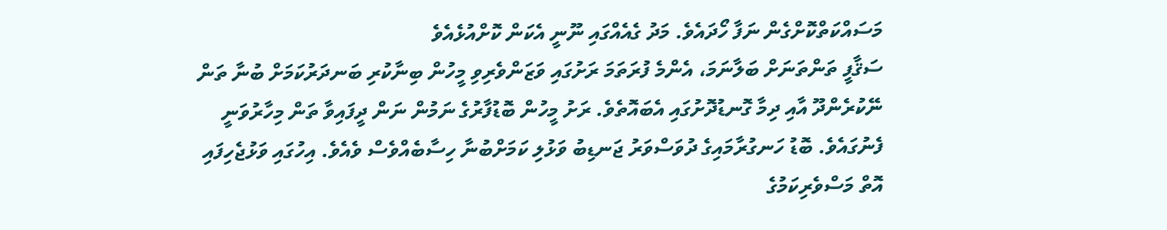މަސައްކަތްކޮށްގެން ނަފާ ހޯދައެވެ. މަދު ގެއެއްގައި ނޫނީ އެކަން ކޮށްއުޅެއެވެ
ސަޤާފީ ތަންތަނަށް ބަލާނަމަ، އެންމެ ފުރަތަމަ ރަށުގައި ވަޒަންވެރިވި މީހުން ބިނާކުރި ބަނދަރުކަމަށް ބުނާ ތަން ނޭކުރެންދޫ އާއި ދިމާ ގޮނޑުދޮށުގައި އެބައޮތެވެ. ރަށު މީހުން ބޮޑުފާރުގެ ނަމުން ނަން ދީފައިވާ ތަން މިހާރުވަނީ ފެނުގައެވެ. ބޮޑު ހަނގުރާމައިގެ ދުވަސްވަރު ޖަނޑިބު ވަޅުލި ކަމަށްބުނާ ހިސާބެއްވެސް ވެއެވެ. އިހުގައި ވަޅުޖެހިފައި އޮތް މަސްވެރިކަމުގެ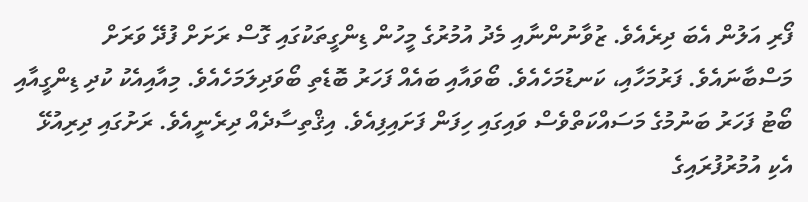ފޯރި އަލުން އެބަ ދިރެއެވެ. ޒުވާނުންނާއި މެދު އުމުރުގެ މީހުން ޑިންގީތަކުގައި ގޮސް ރަށަށް ފުދޭ ވަރަށް މަސްބާނައެވެ. ފަރުމަހާއި، ކަނޑުމަހެއެވެ. ބޯވައާއި ބައެއް ފަހަރު ބޮޑެތި ބޯވަދިލަމަހެއެވެ. މިއާއިއެކު ކުދި ޑިންގީއާއި ބޯޓު ފަހަރު ބަނުމުގެ މަސައްކަތްވެސް ވައިގައި ހިފަން ފަށައިފިއެވެ. އިޤްތިސާދެއް ދިރެނީއެވެ. ރަށުގައި ދިރިއުޅޭ އެކި އުމުރުފުރައިގެ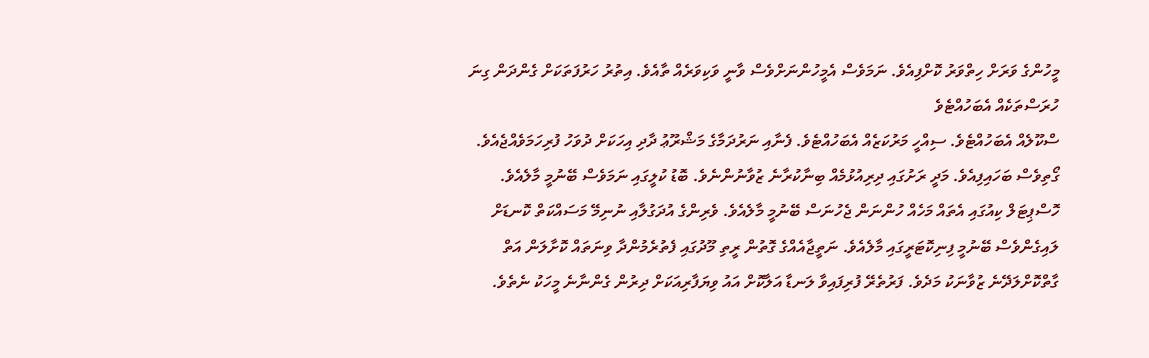މީހުންގެ ވަރަށް ހިތްވަރު ކޮށްފިއެވެ. ނަމަވެސް އެމީހުންނަށްވެސް ވާނީ ވަކިވަރެއް ތާއެވެ. އިތުރު ހަރުފަތަކަށް ގެންދަން ގިނަ ހުރަސްތަކެއް އެބަހުއްޓެވެ
ސްކޫލެއް އެބަހުއްޓެވެ. ސިއްހީ މަރުކަޒެއް އެބަހުއްޓެވެ. ފެނާއި ނަރުދަމާގެ މަޝްރޫޢު ދާދި އިހަކަށް ދުވަހު ފުރިހަމަވެއްޖެއެވެ. ގޯތިވެސް ބަހައިފިއެވެ. މަދީ ރަށުގައި ދިރިއުޅުމެއް ބިނާކުރާނެ ޒުވާނުންނެވެ. ބޮޑު ކުލީގައި ނަމަވެސް ބޭނުމީ މާލެއެވެ. ހޮސްޕިޓަލް ކިއުގައި އެތައް މަހެއް ހުންނަން ޖެހުނަސް ބޭނުމީ މާލެއެވެ. ވެރިންގެ އުދަގުލާއި ނުނިމޭ މަސައްކަތް ކޮނޑަށް ލައިގެންވެސް ބޭނުމީ ފިނިކޮޓަރީގައި މާލެއެވެ. ނަތީޖާއެއްގެ ގޮތުން ރީތި މޫދުގައި ފެތުރެމުންދާ ވިނަތައް ކޮށާލަން އަތް ގާތްކޮށްލަދޭނެ ޒުވާނަކު މަދެވެ. ފަރުތެރޭ ފުރިފައިވާ ލަނޑާ އަލާކޮށް އައު ވިޔަފާރިއަކަށް ދިރުން ގެންނާނެ މީހަކު ނެތެވެ.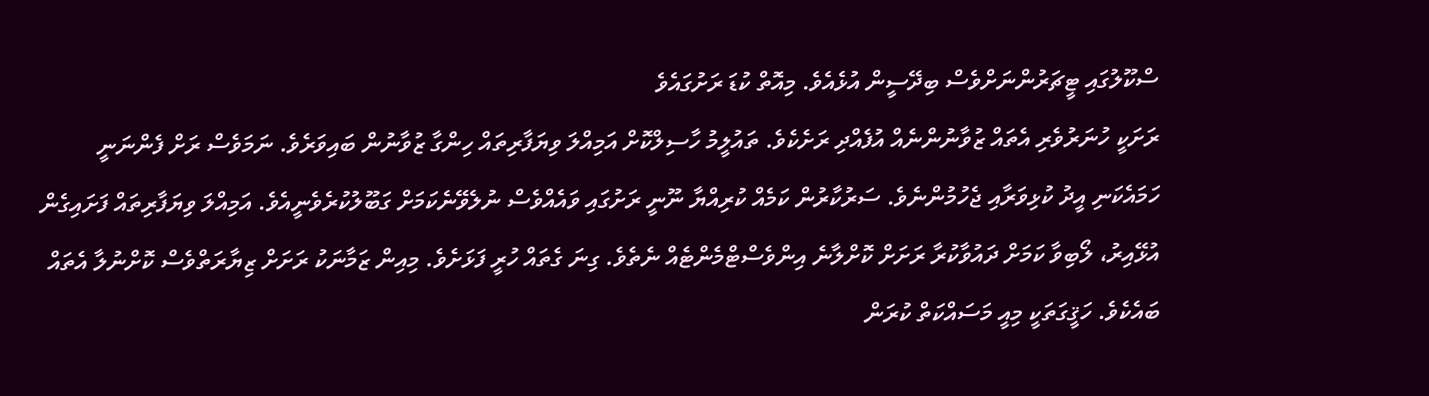ސްކޫލުގައި ޓީޗަރުންނަށްވެސް ބިދޭސީން އުޅެއެވެ. މިއޮތް ކުޑަ ރަށުގައެވެ
ރަށަކީ ހުނަރުވެރި އެތައް ޒުވާނުންނެއް އުފެއްދި ރަށެކެވެ. ތައުލީމު ހާސިލްކޮށް އަމިއްލަ ވިޔަފާރިތައް ހިންގާ ޒުވާނުން ބައިވަރެވެ. ނަމަވެސް ރަށް ފެންނަނީ ހަމައެކަނި އީދު ކުޅިވަރާއި ޖެހުމުންނެވެ. ސަރުކާރުން ކަމެއް ކުރިއްޔާ ނޫނީ ރަށުގައި ވައެއްވެސް ނުލެވޭނެކަމަށް ގަބޫލުކުރެވެނީއެވެ. އަމިއްލަ ވިޔަފާރިތައް ފަށައިގެން އުޅޭއިރު، ލޯބިވާ ކަމަށް ދައުވާކުރާ ރަށަށް ކޮށްލާނެ އިންވެސްޓްމެންޓެއް ނެތެވެ. ގިނަ ގެތައް ހުރީ ފަޅަށެވެ. މިއިން ޒަމާނަކު ރަށަށް ޒިޔާރަތްވެސް ކޮށްނުލާ އެތައް ބައެކެވެ. ހަޤީގަތަކީ މިއީ މަސައްކަތް ކުރަން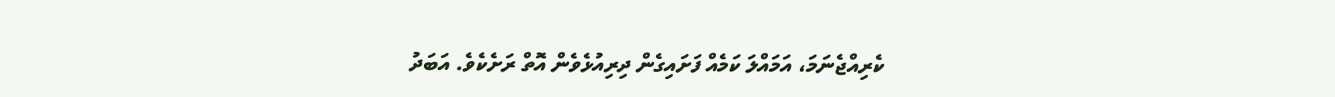ކެރިއްޖެނަމަ، އަމައްލަ ކަމެއް ފަށައިގެން ދިރިއުޅެވެން އޮތް ރަށެކެވެ. އަބަދު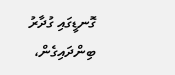ގޮނޑީގައި ގުދާރު ބިންދައިގެން،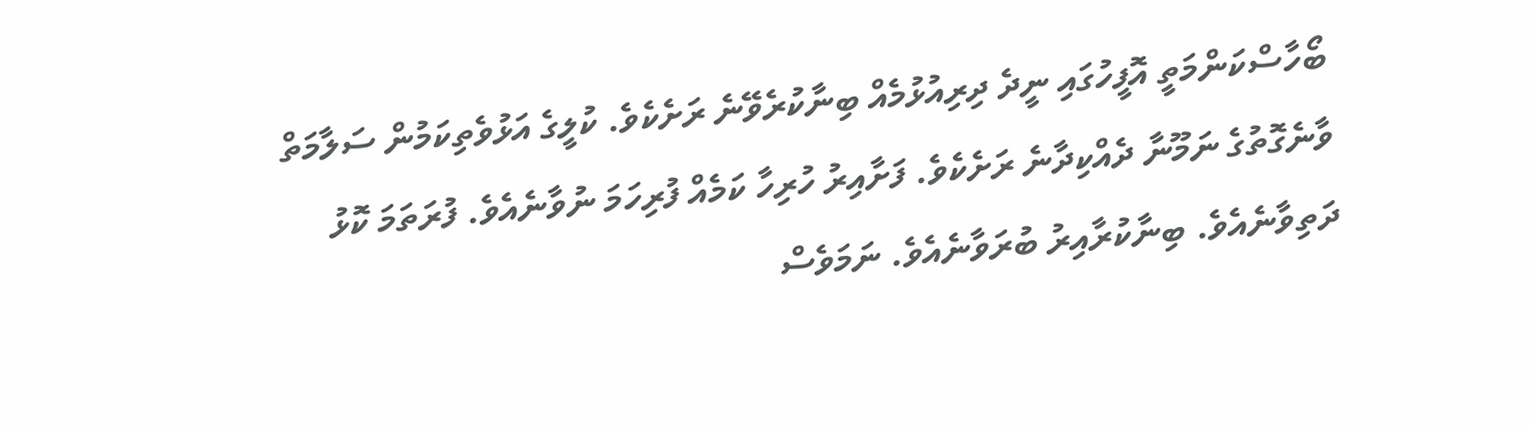ބޯހާސްކަންމަތީ އޮފީހުގައި ނީދެ ދިރިއުޅުމެއް ބިނާކުރެވޭނެ ރަށެކެވެ. ކުލީގެ އަޅުވެތިކަމުން ސަލާމަތް ވާނެގޮތުގެ ނަމޫނާ ދެއްކިދާނެ ރަށެކެވެ. ފަށާއިރު ހުރިހާ ކަމެއް ފުރިހަމަ ނުވާނެއެވެ. ފުރަތަމަ ކޮޅު ދަތިވާނެއެވެ. ބިނާކުރާއިރު ބުރަވާނެއެވެ. ނަމަވެސް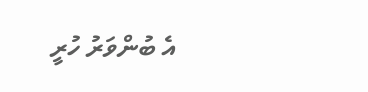އެ ބުންވަރު ހުރީ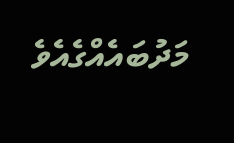މަދުބައެއްގެއެވެ